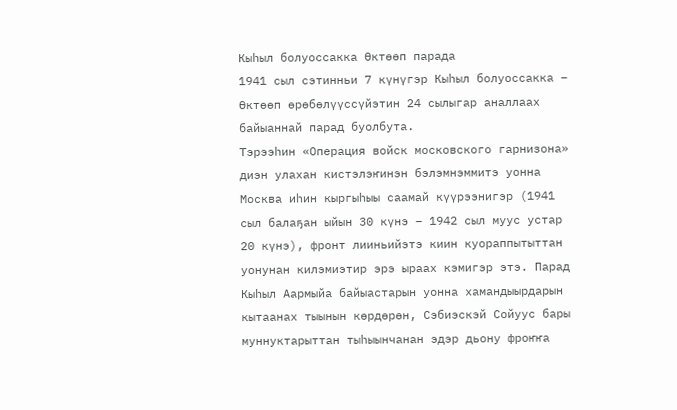Кыһыл болуоссакка Өктөөп парада
1941 сыл сэтинньи 7 күнүгэр Кыһыл болуоссакка – Өктөөп өрөбөлүүссүйэтин 24 сылыгар аналлаах байыаннай парад буолбута.
Тэрээһин «Операция войск московского гарнизона» диэн улахан кистэлэҥинэн бэлэмнэммитэ уонна Москва иһин кыргыһыы саамай күүрээнигэр (1941 сыл балаҕан ыйын 30 күнэ – 1942 сыл муус устар 20 күнэ), фронт лииньийэтэ киин куораппытыттан уонунан килэмиэтир эрэ ыраах кэмигэр этэ. Парад Кыһыл Аармыйа байыастарын уонна хамандыырдарын кытаанах тыынын көрдөрөн, Сэбиэскэй Сойуус бары муннуктарыттан тыһыынчанан эдэр дьону фроҥҥа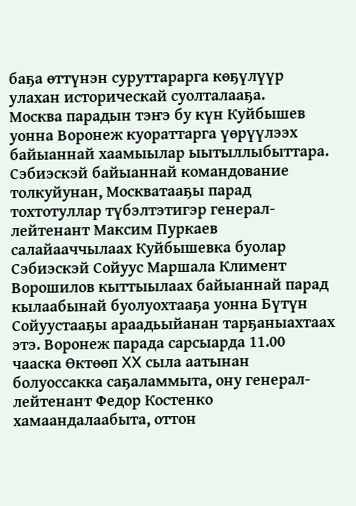баҕа өттүнэн суруттарарга көҕүлүүр улахан историческай суолталааҕа.
Москва парадын тэҥэ бу күн Куйбышев уонна Воронеж куораттарга үөрүүлээх байыаннай хаамыылар ыытыллыбыттара. Сэбиэскэй байыаннай командование толкуйунан, Москватааҕы парад тохтотуллар түбэлтэтигэр генерал-лейтенант Максим Пуркаев салайааччылаах Куйбышевка буолар Сэбиэскэй Сойуус Маршала Климент Ворошилов кыттыылаах байыаннай парад кылаабынай буолуохтааҕа уонна Бүтүн Сойуустааҕы араадьыйанан тарҕаныахтаах этэ. Воронеж парада сарсыарда 11.00 чааска Өктөөп XX сыла аатынан болуоссакка саҕаламмыта, ону генерал-лейтенант Федор Костенко хамаандалаабыта, оттон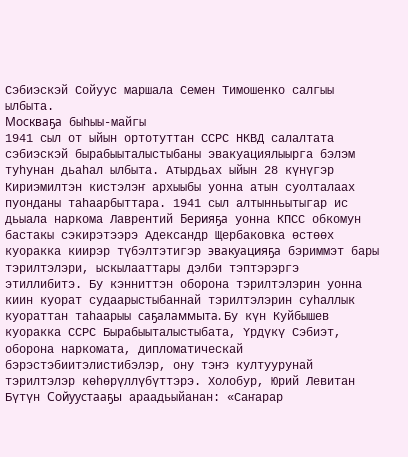Сэбиэскэй Сойуус маршала Семен Тимошенко салгыы ылбыта.
Москваҕа быһыы-майгы
1941 сыл от ыйын ортотуттан ССРС НКВД салалтата сэбиэскэй бырабыыталыстыбаны эвакуациялыырга бэлэм туһунан дьаһал ылбыта. Атырдьах ыйын 28 күнүгэр Кириэмилтэн кистэлэҥ архыыбы уонна атын суолталаах пуонданы таһаарбыттара. 1941 сыл алтынньытыгар ис дьыала наркома Лаврентий Берияҕа уонна КПСС обкомун бастакы сэкирэтээрэ Адександр Щербаковка өстөөх куоракка киирэр түбэлтэтигэр эвакуацияҕа бэриммэт бары тэрилтэлэри, ыскылааттары дэлби тэптэрэргэ этиллибитэ. Бу кэнниттэн оборона тэрилтэлэрин уонна киин куорат судаарыстыбаннай тэрилтэлэрин суһаллык куораттан таһаарыы саҕаламмыта. Бу күн Куйбышев куоракка ССРС Бырабыыталыстыбата, Үрдүкү Сэбиэт, оборона наркомата, дипломатическай бэрэстэбиитэлистибэлэр, ону тэҥэ култуурунай тэрилтэлэр көһөрүллүбүттэрэ. Холобур, Юрий Левитан Бүтүн Сойуустааҕы араадьыйанан: «Саҥарар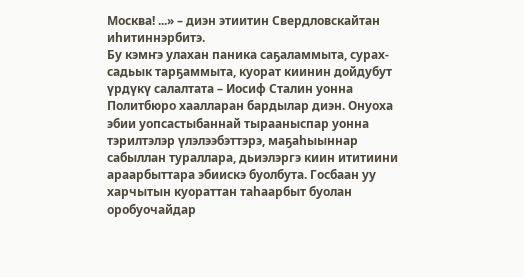Москва! ...» – диэн этиитин Свердловскайтан иһитиннэрбитэ.
Бу кэмҥэ улахан паника саҕаламмыта, сурах-садьык тарҕаммыта, куорат киинин дойдубут үрдүкү салалтата – Иосиф Сталин уонна Политбюро хаалларан бардылар диэн. Онуоха эбии уопсастыбаннай тырааныспар уонна тэрилтэлэр үлэлээбэттэрэ, маҕаһыыннар сабыллан тураллара, дьиэлэргэ киин ититиини араарбыттара эбиискэ буолбута. Госбаан уу харчытын куораттан таһаарбыт буолан оробуочайдар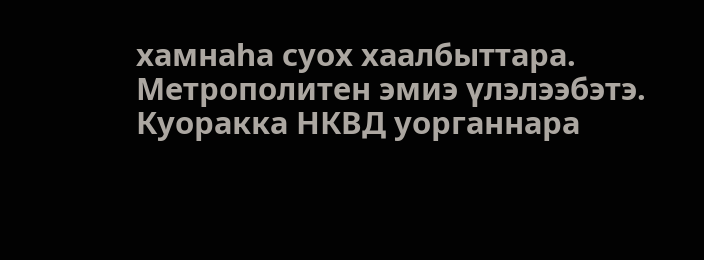хамнаһа суох хаалбыттара. Метрополитен эмиэ үлэлээбэтэ. Куоракка НКВД уорганнара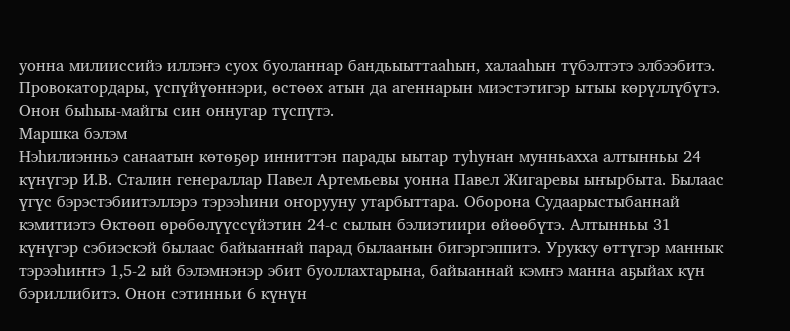уонна милииссийэ иллэҥэ суох буоланнар бандьыыттааһын, халааһын түбэлтэтэ элбээбитэ. Провокатордары, үспүйүөннэри, өстөөх атын да агеннарын миэстэтигэр ытыы көрүллүбүтэ. Онон быһыы-майгы син оннугар түспүтэ.
Маршка бэлэм
Нэһилиэнньэ санаатын көтөҕөр инниттэн парады ыытар туһунан мунньахха алтынньы 24 күнүгэр И.В. Сталин генераллар Павел Артемьевы уонна Павел Жигаревы ыҥырбыта. Былаас үгүс бэрэстэбиитэллэрэ тэрээһини оҥорууну утарбыттара. Оборона Судаарыстыбаннай кэмитиэтэ Өктөөп өрөбөлүүссүйэтин 24-с сылын бэлиэтиири өйөөбүтэ. Алтынньы 31 күнүгэр сэбиэскэй былаас байыаннай парад былаанын бигэргэппитэ. Урукку өттүгэр маннык тэрээһиҥҥэ 1,5-2 ый бэлэмнэнэр эбит буоллахтарына, байыаннай кэмҥэ манна аҕыйах күн бэриллибитэ. Онон сэтинньи 6 күнүн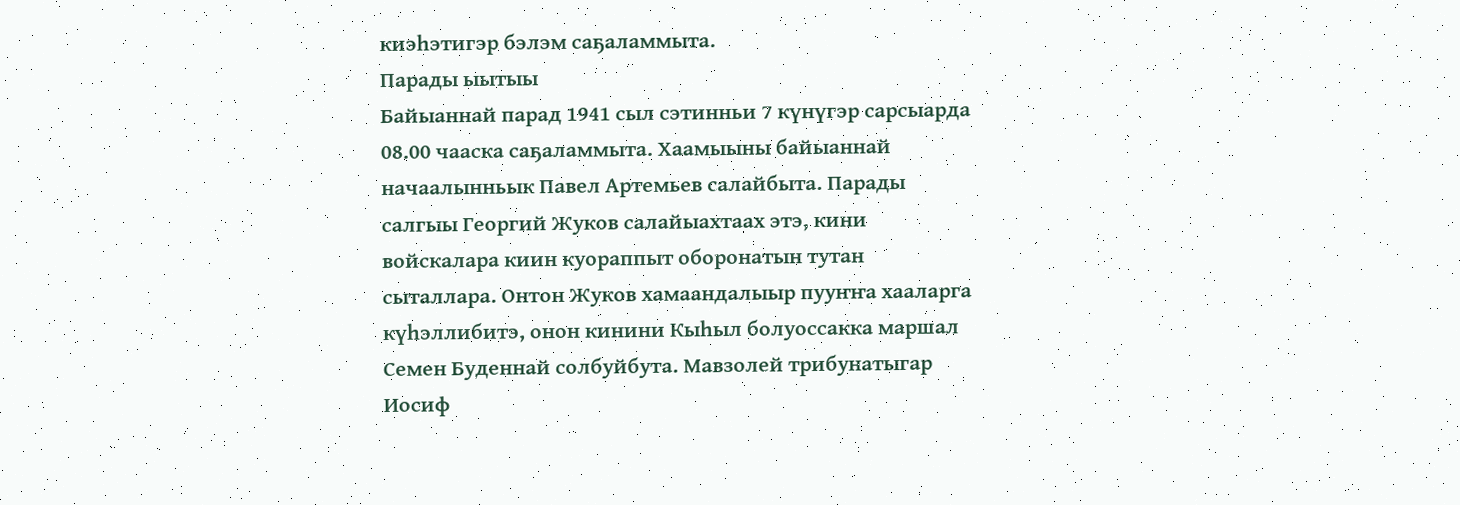киэһэтигэр бэлэм саҕаламмыта.
Парады ыытыы
Байыаннай парад 1941 сыл сэтинньи 7 күнүгэр сарсыарда 08.00 чааска саҕаламмыта. Хаамыыны байыаннай начаалынньык Павел Артемьев салайбыта. Парады салгыы Георгий Жуков салайыахтаах этэ, кини войскалара киин куораппыт оборонатын тутан сыталлара. Онтон Жуков хамаандалыыр пууҥҥа хааларга күһэллибитэ, онон кинини Кыһыл болуоссакка маршал Семен Буденнай солбуйбута. Мавзолей трибунатыгар Иосиф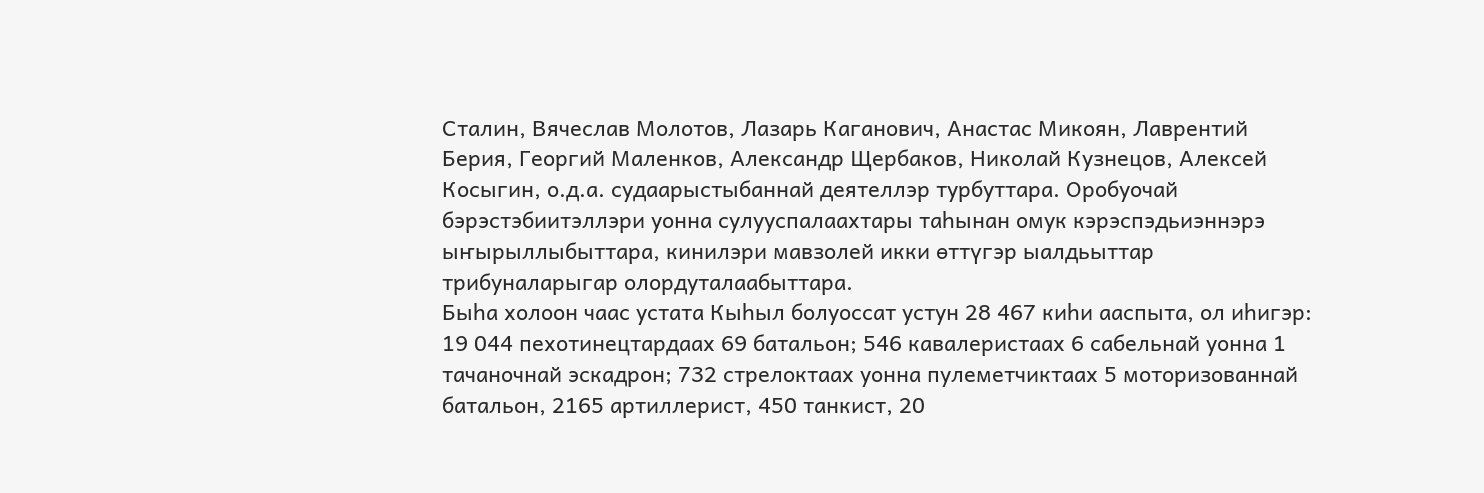Сталин, Вячеслав Молотов, Лазарь Каганович, Анастас Микоян, Лаврентий Берия, Георгий Маленков, Александр Щербаков, Николай Кузнецов, Алексей Косыгин, о.д.а. судаарыстыбаннай деятеллэр турбуттара. Оробуочай бэрэстэбиитэллэри уонна сулууспалаахтары таһынан омук кэрэспэдьиэннэрэ ыҥырыллыбыттара, кинилэри мавзолей икки өттүгэр ыалдьыттар трибуналарыгар олордуталаабыттара.
Быһа холоон чаас устата Кыһыл болуоссат устун 28 467 киһи ааспыта, ол иһигэр: 19 044 пехотинецтардаах 69 батальон; 546 кавалеристаах 6 сабельнай уонна 1 тачаночнай эскадрон; 732 стрелоктаах уонна пулеметчиктаах 5 моторизованнай батальон, 2165 артиллерист, 450 танкист, 20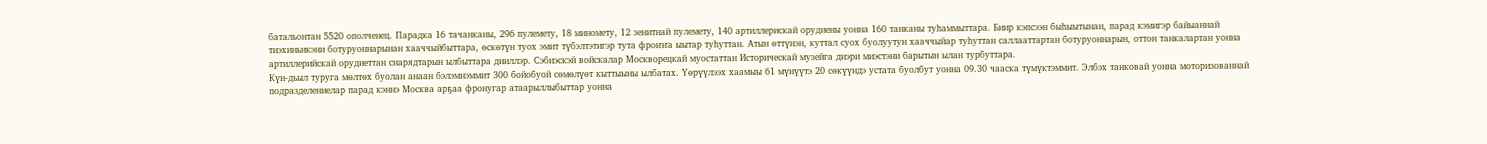батальонтан 5520 ополченец. Парадка 16 тачанканы, 296 пулемету, 18 миномету, 12 зенитнай пулемету, 140 артиллерискай орудиены уонна 160 танканы туһаммыттара. Биир кэпсээн быһыытынан, парад кэмигэр байыаннай тиэхиньикэни ботуруоннарынан хааччыйбыттара, өскөтүн туох эмит түбэлтэтигэр тута фроҥҥа ыытар туһуттан. Атын өттүнэн, куттал суох буолуутун хааччыйар туһуттан саллааттартан ботуруоннарын, оттон танкалартан уонна артиллерийскай орудиеттан снарядтарын ылбыттара дииллэр. Сэбиэскэй войскалар Москворецкай муостаттан Историческай музейга диэри миэстэни барытын ылан турбуттара.
Күн-дьыл туруга мөлтөх буолан анаан бэлэмнэммит 300 бойобуой сөмөлүөт кыттыыны ылбатах. Үөрүүлээх хаамыы 61 мүнүүтэ 20 сөкүүндэ устата буолбут уонна 09.30 чааска түмүктэммит. Элбэх танковай уонна моторизованнай подразделениелар парад кэннэ Москва арҕаа фронугар атаарыллыбыттар уонна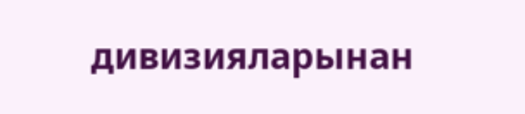дивизияларынан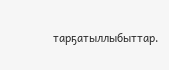тарҕатыллыбыттар.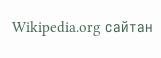Wikipedia.org сайтан